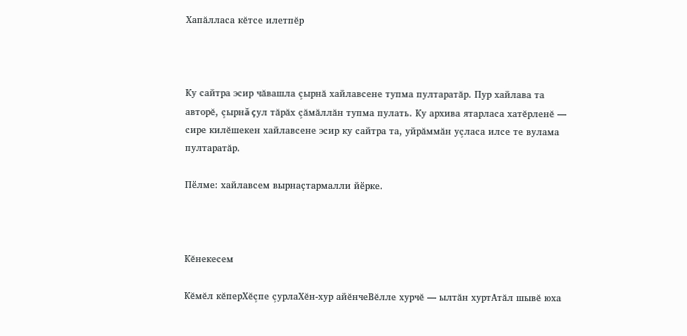Хапăлласа кĕтсе илетпĕр



Ку сайтра эсир чăвашла çырнă хайлавсене тупма пултаратăр. Пур хайлава та авторĕ, çырнă çул тăрăх çăмăллăн тупма пулать. Ку архива ятарласа хатĕрленĕ — сире килĕшекен хайлавсене эсир ку сайтра та, уйрăммăн уçласа илсе те вулама пултаратăр.

Пӗлме: хайлавсем вырнаҫтармалли йӗрке.



Кĕнекесем

Кĕмĕл кĕперХĕçпе çурлаХĕн-хур айĕнчеВĕлле хурчĕ — ылтăн хуртАтăл шывĕ юха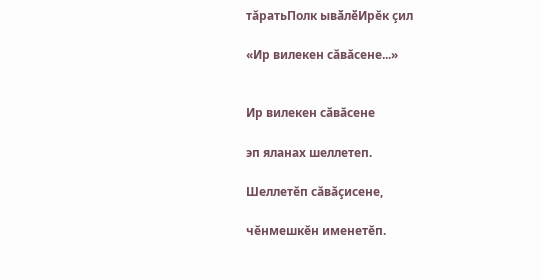тăратьПолк ывӑлӗИрĕк çил

«Ир вилекен сăвăсене...»


Ир вилекен сăвăсене

эп яланах шеллетеп.

Шеллетĕп сăвăçисене,

чĕнмешкĕн именетĕп.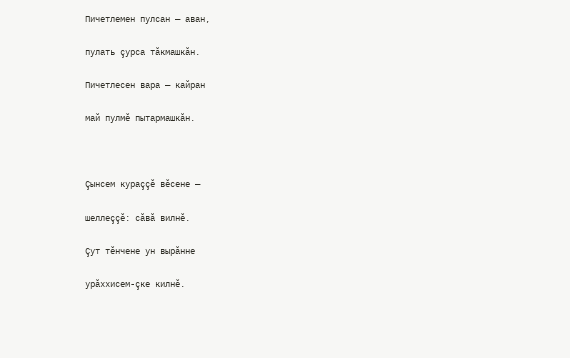Пичетлемен пулсан — аван,

пулать çурса тăкмашкăн.

Пичетлесен вара — кайран

май пулмĕ пытармашкăн.



Çынсем кураççĕ вĕсене —

шеллеççĕ: сăвă вилнĕ.

Çут тĕнчене ун вырăнне

урăххисем-çке килнĕ.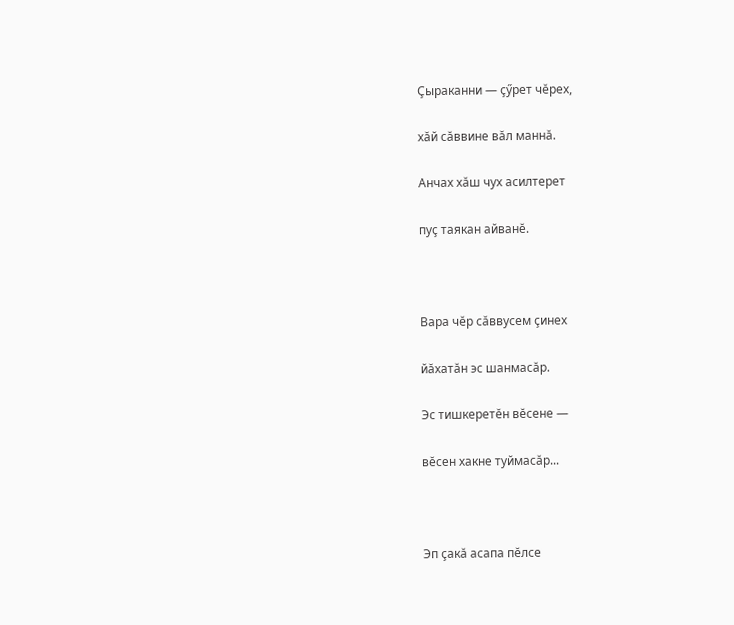Çыраканни — çӳрет чĕрех,

хăй сăввине вăл маннă.

Анчах хăш чух асилтерет

пуç таякан айванĕ.



Вара чĕр сăввусем çинех

йăхатăн эс шанмасăр.

Эс тишкеретĕн вĕсене —

вĕсен хакне туймасăр...



Эп çакă асапа пĕлсе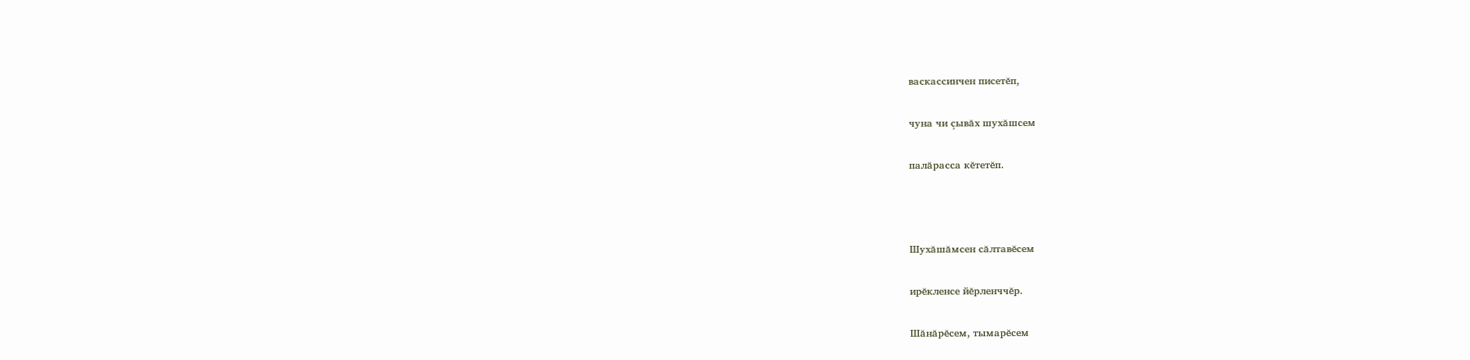васкассинчен писетĕп,

чуна чи çывăх шухăшсем

палăрасса кĕтетĕп.



Шухăшăмсен сăлтавĕсем

ирĕкленсе йĕрленччĕр.

Шăнăрĕсем, тымарĕсем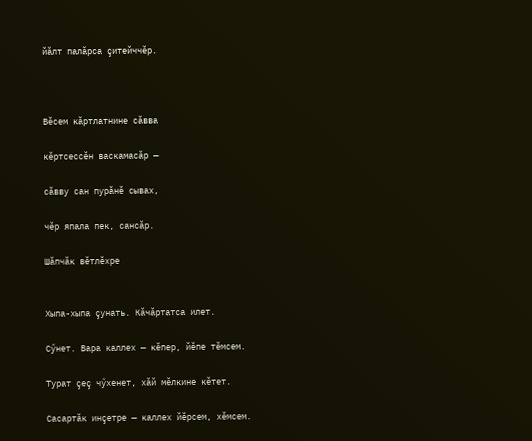йăлт палăрса çитейччĕр.



Вĕсем кăртлатнине сăвва

кĕртсессĕн васкамасăр —

сăвву сан пурăнĕ сывах,

чĕр япала пек, сансăр.

Шăпчăк вĕтлĕхре


Хыпа-хыпа çунать. Кăчăртатса илет.

Сӳнет. Вара каллех — кĕпер, йĕпе тĕмсем.

Турат çеç чӳхенет, хăй мĕлкине кĕтет.

Сасартăк инçетре — каллех йĕрсем, хĕмсем.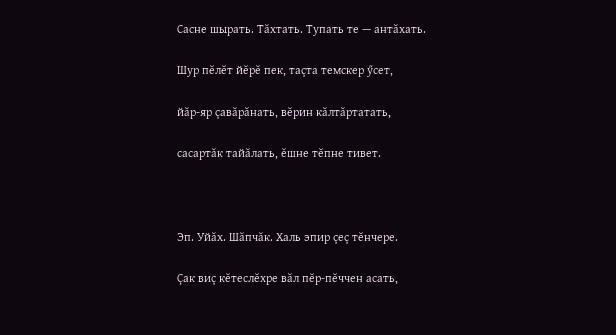Сасне шырать. Тăхтать. Тупать те — антăхать.

Шур пĕлĕт йĕрĕ пек, таçта темскер ӳсет,

йăр-яр çавăрăнать, вĕрин кăлтăртатать,

сасартăк тайăлать, ĕшне тĕпне тивет.



Эп. Уйăх. Шăпчăк. Халь эпир çеç тĕнчере.

Çак виç кĕтеслĕхре вăл пĕр-пĕччен асать,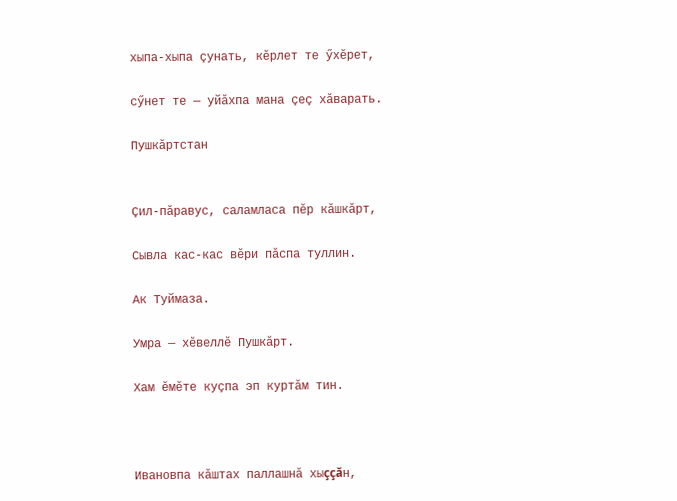хыпа-хыпа çунать, кĕрлет те ӳхĕрет,

сӳнет те — уйăхпа мана çеç хăварать.

Пушкăртстан


Çил-пăравус, саламласа пĕр кăшкăрт,

Сывла кас-кас вĕри пăспа туллин.

Ак Туймаза.

Умра — хĕвеллĕ Пушкăрт.

Хам ĕмĕте куçпа эп куртăм тин.



Ивановпа кăштах паллашнă хыççăн,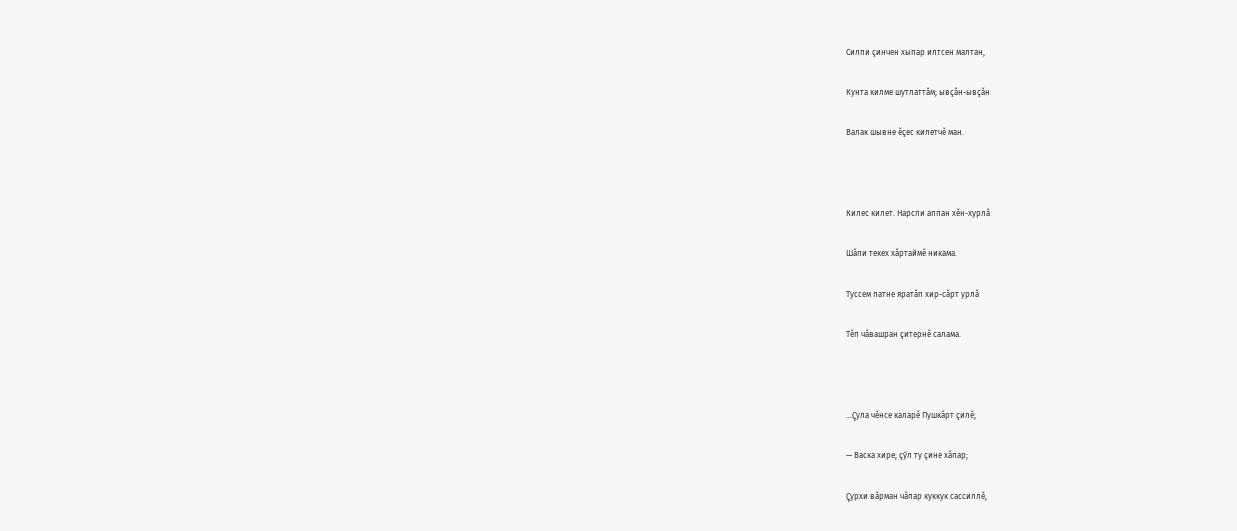Силпи çинчен хыпар илтсен малтан,

Кунта килме шутлаттăм; ывçăн-ывçăн

Валак шывне ĕçес килетчĕ ман.



Килес килет. Нарспи аппан хĕн-хурлă

Шăпи текех хăртаймĕ никама.

Туссем патне яратăп хир-сăрт урлă

Тĕп чăвашран çитернĕ салама.



...Çула чĕнсе каларĕ Пушкăрт çилĕ;

— Васка хире; çӳл ту çине хăпар;

Çурхи вăрман чăпар куккук сассиллĕ,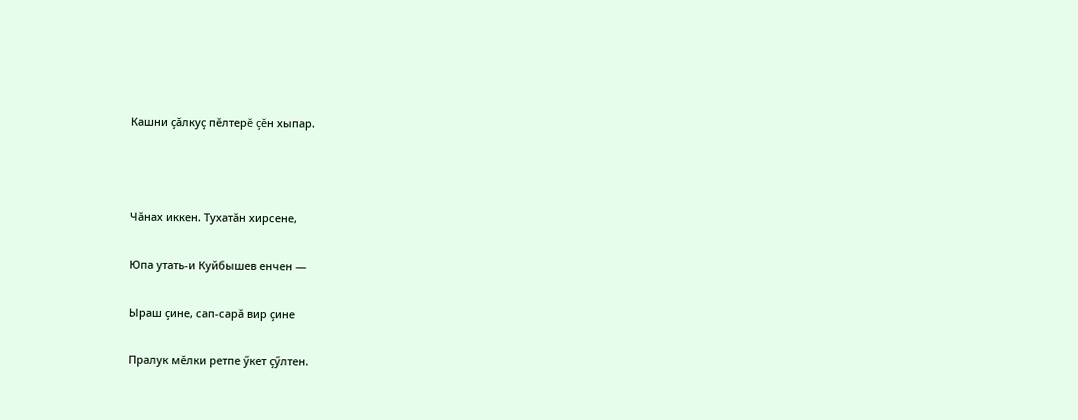Кашни çăлкуç пĕлтерĕ çĕн хыпар.



Чăнах иккен. Тухатăн хирсене,

Юпа утать-и Куйбышев енчен —

Ыраш çине, сап-сарă вир çине

Пралук мĕлки ретпе ӳкет çӳлтен.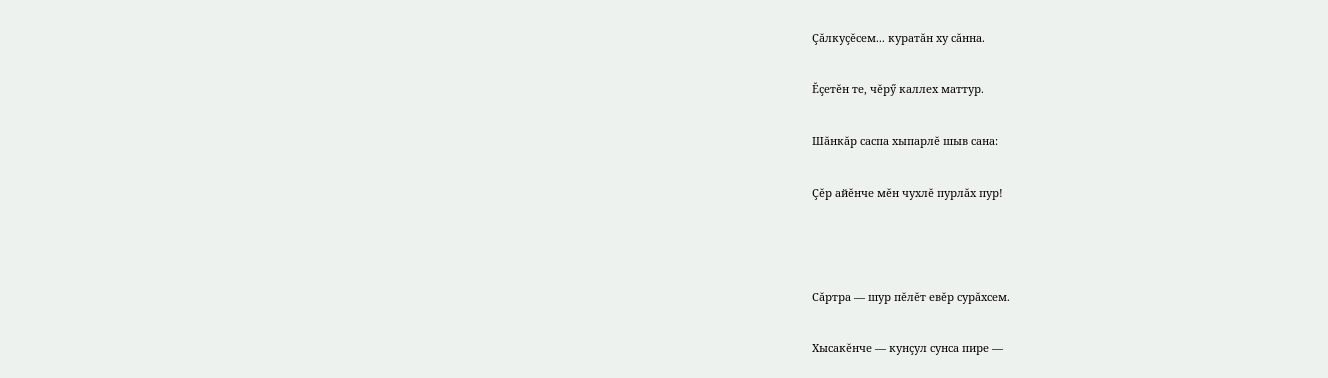Çăлкуçĕсем... куратăн ху сăнна.

Ĕçетĕн те, чĕрӳ каллех маттур.

Шăнкăр саспа хыпарлĕ шыв сана:

Çĕр айĕнче мĕн чухлĕ пурлăх пур!



Сăртра — шур пĕлĕт евĕр сурăхсем.

Хысакĕнче — кунçул сунса пире —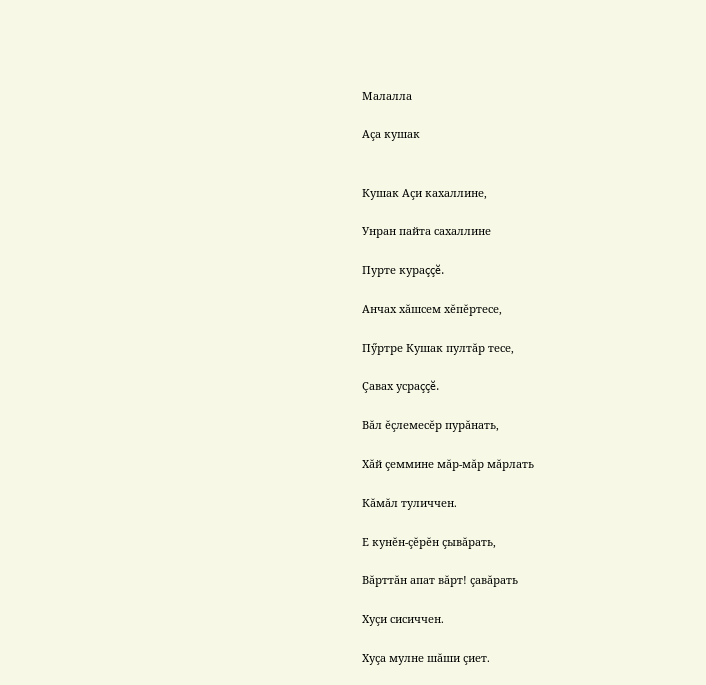Малалла

Аçа кушак


Кушак Аçи кахаллине,

Унран пайта сахаллине

Пурте кураççĕ.

Анчах хăшсем хĕпĕртесе,

Пӳртре Кушак пултăр тесе,

Çавах усраççĕ.

Вăл ĕçлемесĕр пурăнать,

Хăй çеммине мăр-мăр мăрлать

Кăмăл туличчен.

Е кунĕн-çĕрĕн çывăрать,

Вăрттăн апат вăрт! çавăрать

Хуçи сисиччен.

Хуçа мулне шăши çиет.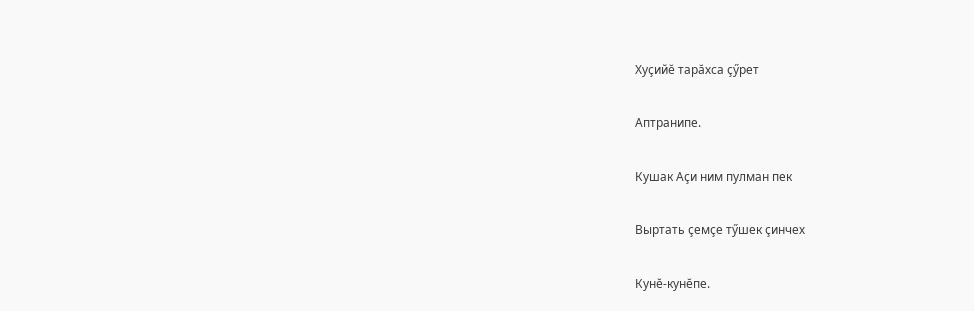Хуçийĕ тарăхса çӳрет

Аптранипе.

Кушак Аçи ним пулман пек

Выртать çемçе тӳшек çинчех

Кунĕ-кунĕпе.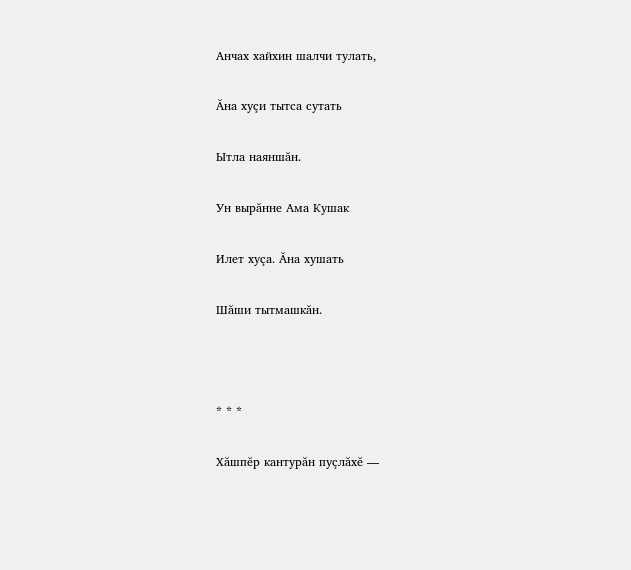Анчах хайхин шалчи тулать,

Ăна хуçи тытса сутать

Ытла наяншăн.

Ун вырăнне Ама Кушак

Илет хуçа. Ăна хушать

Шăши тытмашкăн.



* * *

Хăшпĕр кантурăн пуçлăхĕ —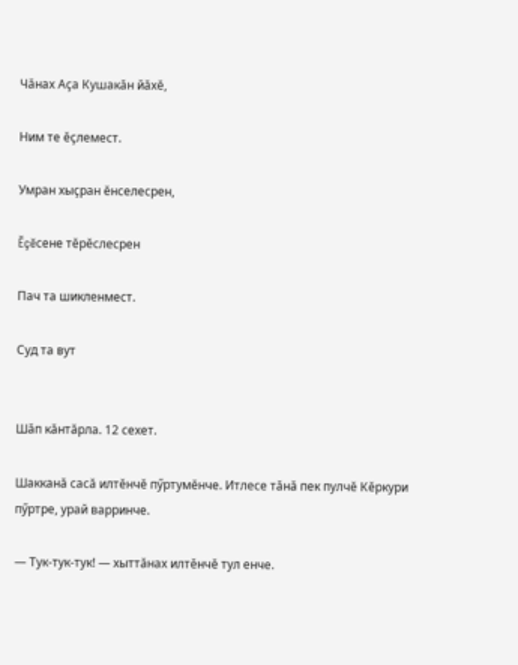Чăнах Аçа Кушакăн йăхĕ,

Ним те ĕçлемест.

Умран хыçран ĕнселесрен,

Ĕçĕсене тĕрĕслесрен

Пач та шикленмест.

Суд та вут


Шăп кăнтăрла. 12 сехет.

Шакканă сасă илтĕнчĕ пӳртумĕнче. Итлесе тăнă пек пулчĕ Кĕркури пӳртре, урай варринче.

— Тук-тук-тук! — хыттăнах илтĕнчĕ тул енче.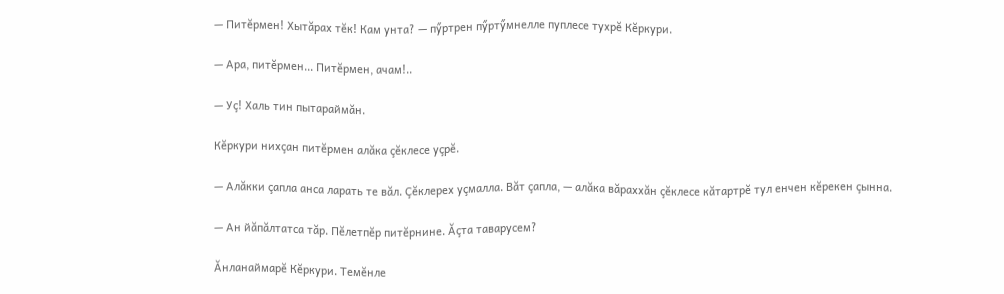— Питĕрмен! Хытăрах тĕк! Кам унта? — пӳртрен пӳртӳмнелле пуплесе тухрĕ Кĕркури.

— Ара, питĕрмен... Питĕрмен, ачам!..

— Уç! Халь тин пытараймăн.

Кĕркури нихçан питĕрмен алăка çĕклесе уçрĕ.

— Алăкки çапла анса ларать те вăл. Çĕклерех уçмалла. Вăт çапла, — алăка вăраххăн çĕклесе кăтартрĕ тул енчен кĕрекен çынна.

— Ан йăпăлтатса тăр. Пĕлетпĕр питĕрнине. Ăçта таварусем?

Ăнланаймарĕ Кĕркури. Темĕнле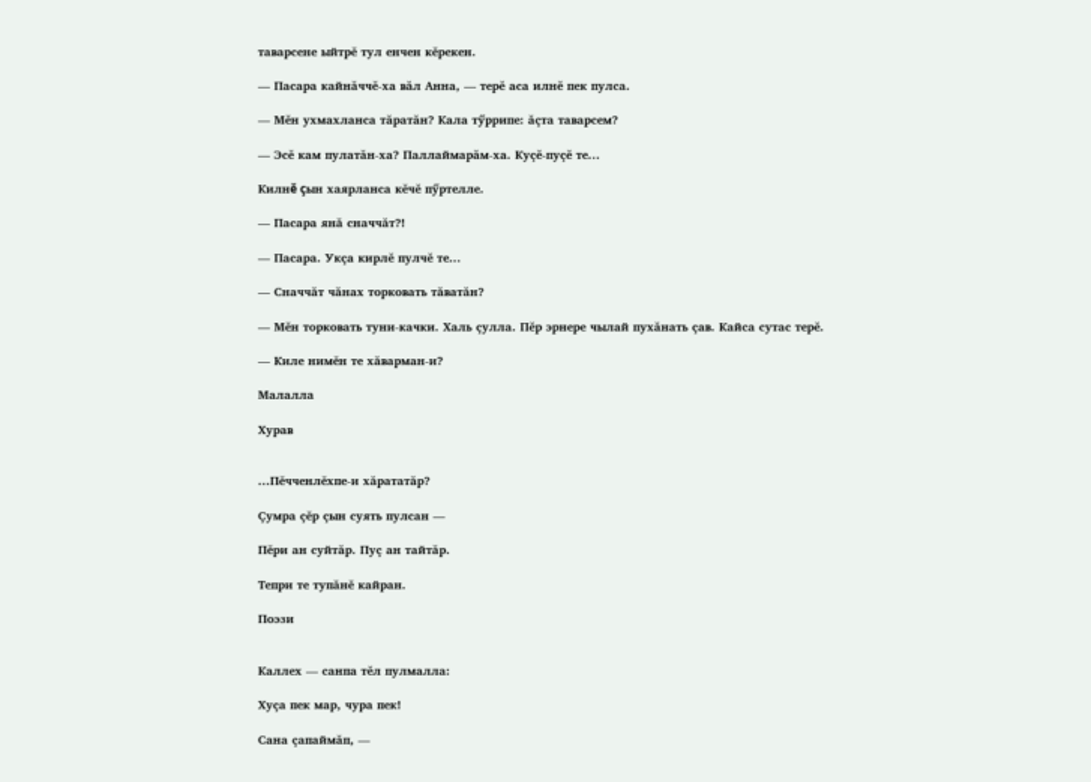таварсене ыйтрĕ тул енчен кĕрекен.

— Пасара кайнăччĕ-ха вăл Анна, — терĕ аса илнĕ пек пулса.

— Мĕн ухмахланса тăратăн? Кала тӳррипе: ăçта таварсем?

— Эсĕ кам пулатăн-ха? Паллаймарăм-ха. Куçĕ-пуçĕ те...

Килнĕ çын хаярланса кĕчĕ пӳртелле.

— Пасара янă сначчăт?!

— Пасара. Укçа кирлĕ пулчĕ те...

— Сначчăт чăнах торковать тăватăн?

— Мĕн торковать туни-качки. Халь çулла. Пĕр эрнере чылай пухăнать çав. Кайса сутас терĕ.

— Киле нимĕн те хăварман-и?

Малалла

Хурав


...Пĕчченлĕхпе-и хăрататăр?

Çумра çĕр çын суять пулсан —

Пĕри ан суйтăр. Пуç ан тайтăр.

Тепри те тупăнĕ кайран.

Поэзи


Каллех — санпа тĕл пулмалла:

Хуçа пек мар, чура пек!

Сана çапаймăп, —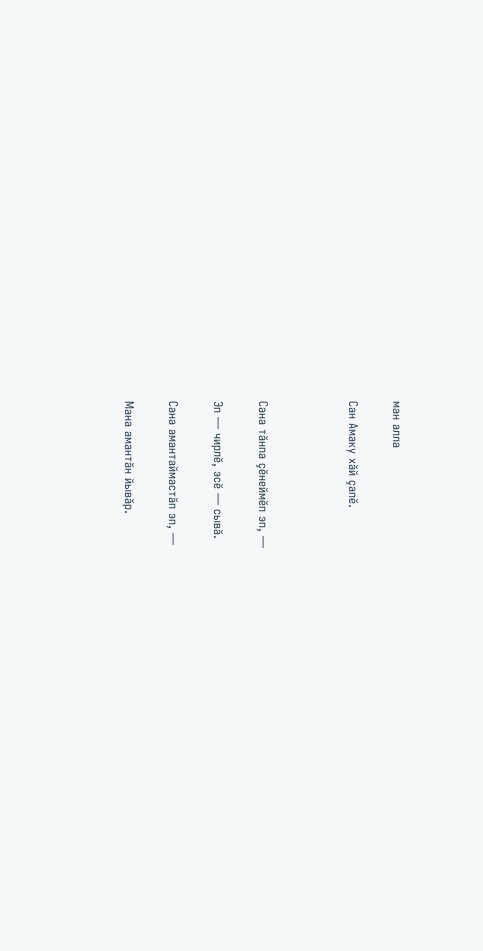ман алла

Сан Амаку хăй çапĕ.



Сана тăнпа çĕнеймĕп эп, —

Эп — чирлĕ, эсĕ — сывă.

Сана амантаймастăп эп, —

Мана амантăн йывăр.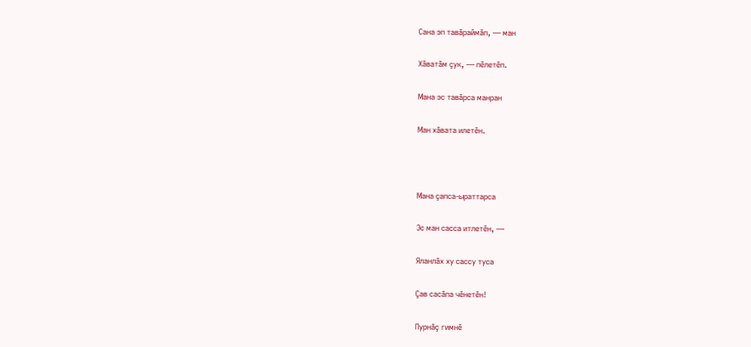Сана эп тавăраймăп, — ман

Хăватăм çук, — пĕлетĕп.

Мана эс тавăрса манран

Ман хăвата илетĕн.



Мана çапса-ыраттарса

Эс ман сасса итлетĕн, —

Яланлăх ху сассу туса

Çав сасăпа чĕнетĕн!

Пурнăç гимнĕ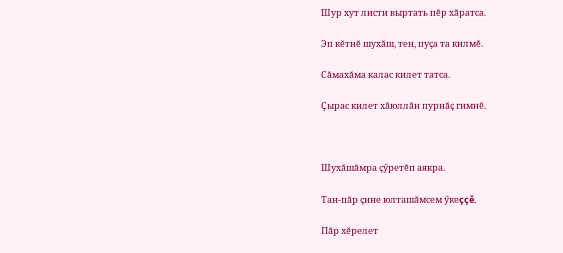Шур хут листи выртать пĕр хăратса.

Эп кĕтнĕ шухăш, тен, пуçа та килмĕ.

Сăмахăма калас килет татса.

Çырас килет хăюллăн пурнăç гимнĕ.



Шухăшăмра çӳретĕп аякра.

Тан-пăр çине юлташăмсем ӳкеççĕ.

Пăр хĕрелет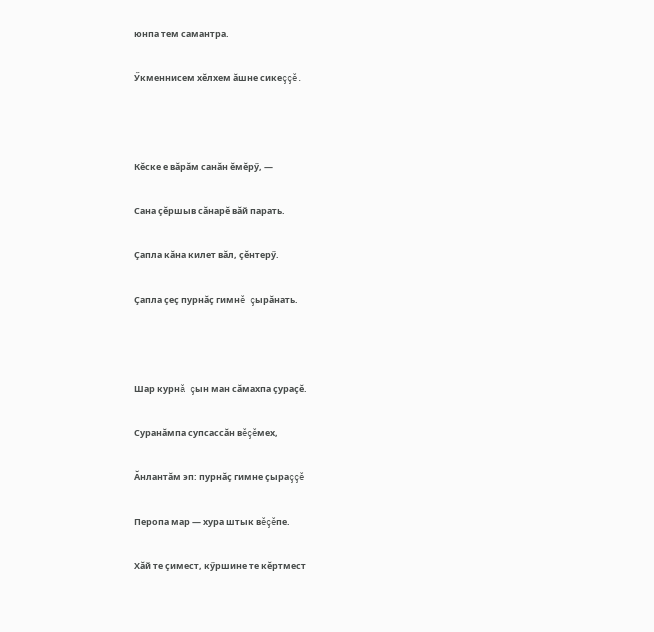юнпа тем самантра.

Ӳкменнисем хĕлхем ăшне сикеççĕ.



Кĕске е вăрăм санăн ĕмĕрӳ, —

Сана çĕршыв сăнарĕ вăй парать.

Çапла кăна килет вăл, çĕнтерӳ.

Çапла çеç пурнăç гимнĕ çырăнать.



Шар курнă çын ман сăмахпа çураçĕ.

Суранăмпа супсассăн вĕçĕмех,

Ăнлантăм эп: пурнăç гимне çыраççĕ

Перопа мар — хура штык вĕçĕпе.

Хăй те çимест, кӳршине те кĕртмест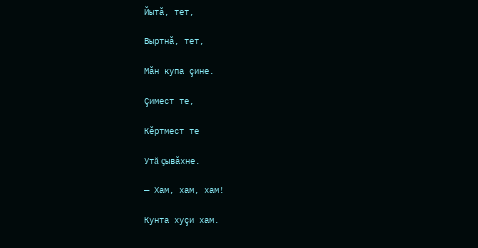Йытă, тет,

Выртнă, тет,

Мăн купа çине.

Çимест те,

Кĕртмест те

Утă çывăхне.

— Хам, хам, хам!

Кунта хуçи хам.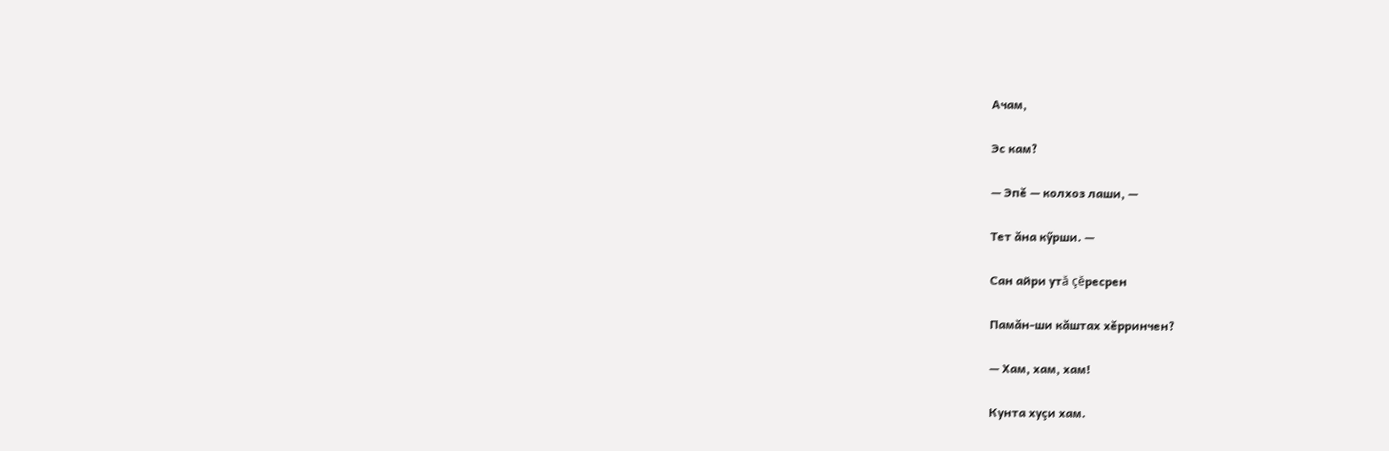Ачам,

Эс кам?

— Эпĕ — колхоз лаши, —

Тет ăна кӳрши. —

Сан айри утă çĕресрен

Памăн-ши кăштах хĕрринчен?

— Хам, хам, хам!

Кунта хуçи хам.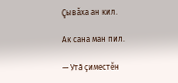Çывăха ан кил.

Ак сана ман пил.

— Утă çиместĕн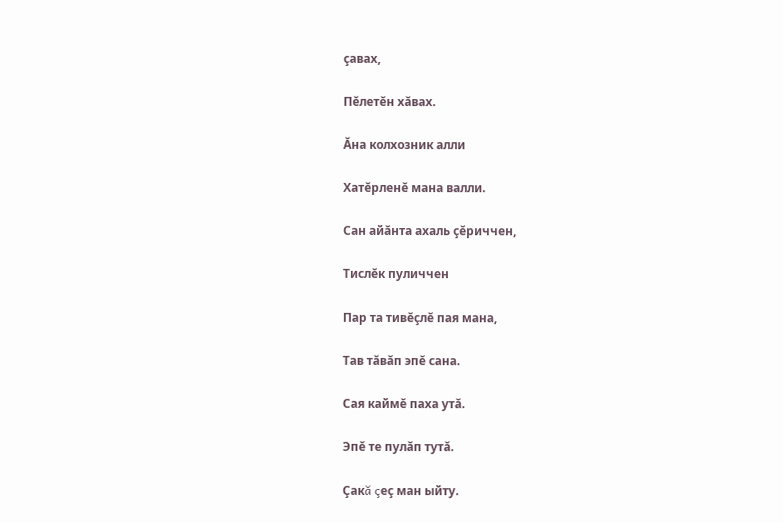çавах,

Пĕлетĕн хăвах.

Ăна колхозник алли

Хатĕрленĕ мана валли.

Сан айăнта ахаль çĕриччен,

Тислĕк пуличчен

Пар та тивĕçлĕ пая мана,

Тав тăвăп эпĕ сана.

Сая каймĕ паха утă.

Эпĕ те пулăп тутă.

Çакă çеç ман ыйту.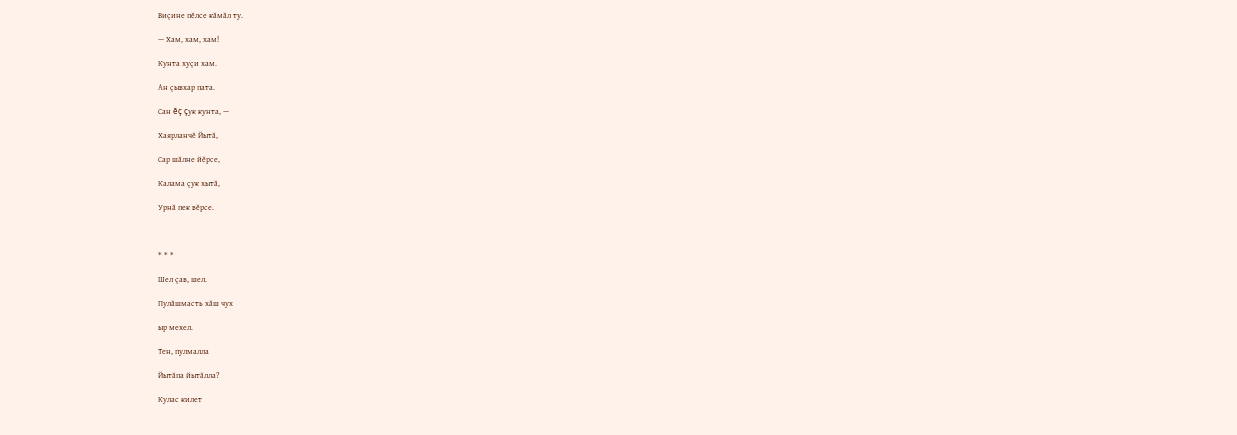Виçине пĕлсе кăмăл ту.

— Хам, хам, хам!

Кунта хуçи хам.

Ан çывхар пата.

Сан ĕç çук кунта, —

Хаярланчĕ Йытă,

Сар шăлне йĕрсе,

Калама çук хытă,

Урнă пек вĕрсе.



* * *

Шел çав, шел.

Пулăшмасть хăш чух

ыр мехел.

Тен, пулмалла

Йытăпа йытăлла?

Кулас килет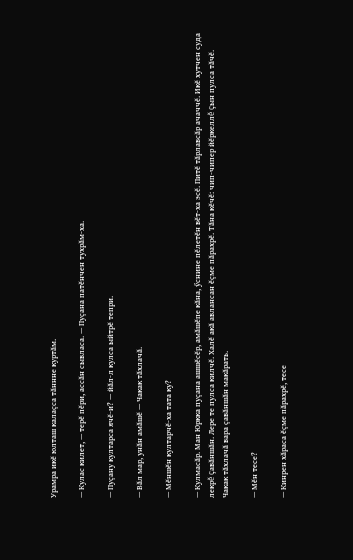Урамра икĕ юлташ калаçса тăннне куртăм.

— Кулас килет, — терĕ пĕри, ассăн сывласа. — Пуçана патĕнчен тухрăм-ха.

— Пуçану култарса ячĕ-и? — йăл-л кулса ыйтрĕ тепри.

— Вăл мар, унăн амăшĕ — Чакак тăхлачă.

— Мĕншĕн култарчĕ-ха тата ку?

— Кулмасăр. Ман Юркка пуçана ашшĕсĕр, амăшĕпе кăна, ӳснине пĕлетĕн вĕт-ха эсĕ. Питĕ тăрлавсăр ачаччĕ. Икĕ хутчен суда лекрĕ çавăншăн. Лере те пулса килчĕ. Халĕ акă авлансан ĕçме пăрахрĕ. Тăна кĕчĕ: чип-чипер йĕркеллĕ çын пулса тăчĕ. Чакак тăхлачă вара çавăншăн макăрать.

— Мĕн тесе?

— Кинрен хăраса ĕçме пăрахрĕ, тесе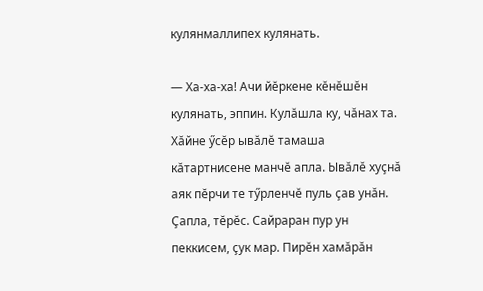кулянмаллипех кулянать.

— Ха-ха-ха! Ачи йĕркене кĕнĕшĕн кулянать, эппин. Кулăшла ку, чăнах та. Хăйне ӳсĕр ывăлĕ тамаша кăтартнисене манчĕ апла. Ывăлĕ хуçнă аяк пĕрчи те тӳрленчĕ пуль çав унăн. Çапла, тĕрĕс. Сайраран пур ун пеккисем, çук мар. Пирĕн хамăрăн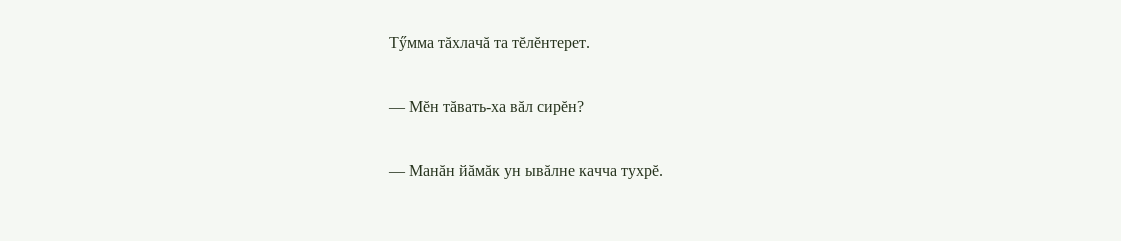Тӳмма тăхлачă та тĕлĕнтерет.

— Мĕн тăвать-ха вăл сирĕн?

— Манăн йăмăк ун ывăлне качча тухрĕ.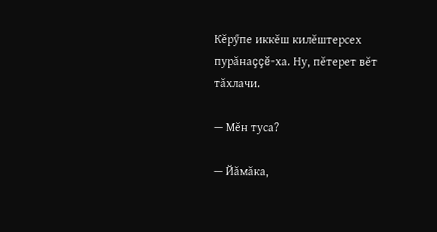Кĕрӳпе иккĕш килĕштерсех пурăнаççĕ-ха. Ну, пĕтерет вĕт тăхлачи.

— Мĕн туса?

— Йăмăка,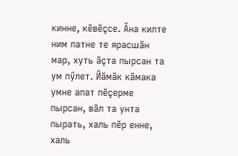кинне, кĕвĕçсе. Ăна килте ним патне те ярасшăн мар, хуть ăçта пырсан та ум пӳлет. Йăмăк кăмака умне апат пĕçерме пырсан, вăл та унта пырать, халь пĕр енне, халь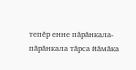тепĕр енне пăрăнкала-пăрăнкала тăрса йăмăка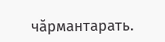чăрмантарать.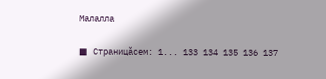Малалла

■ Страницăсем: 1... 133 134 135 136 137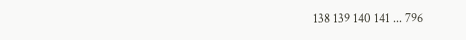138 139 140 141 ... 796